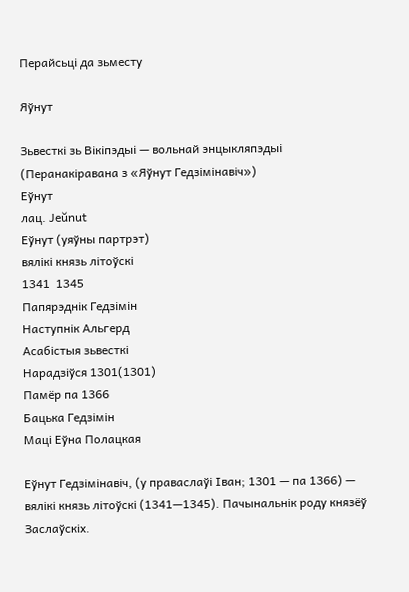Перайсьці да зьместу

Яўнут

Зьвесткі зь Вікіпэдыі — вольнай энцыкляпэдыі
(Перанакіравана з «Яўнут Гедзімінавіч»)
Еўнут
лац. Jeŭnut
Еўнут (уяўны партрэт)
вялікі князь літоўскі
1341  1345
Папярэднік Гедзімін
Наступнік Альгерд
Асабістыя зьвесткі
Нарадзіўся 1301(1301)
Памёр па 1366
Бацька Гедзімін
Маці Еўна Полацкая

Еўнут Гедзімінавіч, (у праваслаўі Іван; 1301 — па 1366) — вялікі князь літоўскі (1341—1345). Пачынальнік роду князёў Заслаўскіх.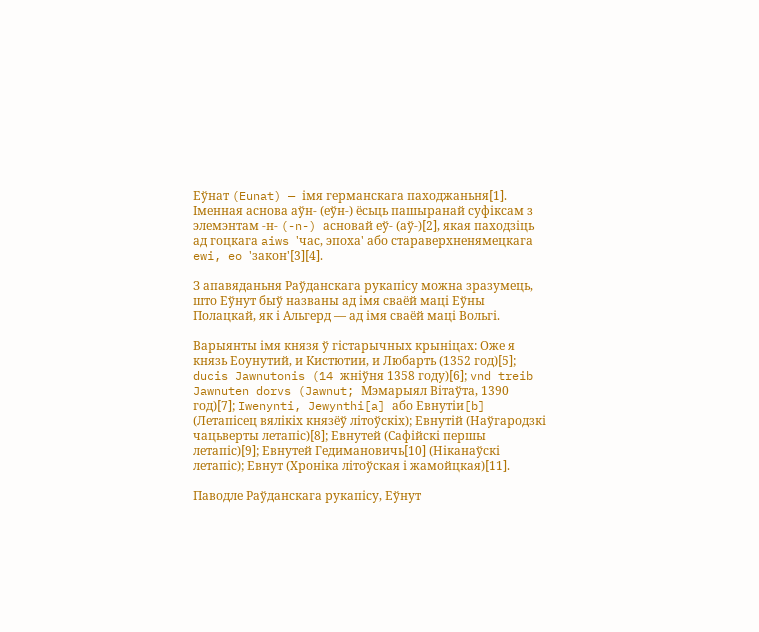Еўнат (Eunat) — імя германскага паходжаньня[1]. Іменная аснова аўн- (еўн-) ёсьць пашыранай суфіксам з элемэнтам -н- (-n-) асновай еў- (аў-)[2], якая паходзіць ад гоцкага aiws 'час, эпоха' або стараверхненямецкага ewi, eo 'закон'[3][4].

З апавяданьня Раўданскага рукапісу можна зразумець, што Еўнут быў названы ад імя сваёй маці Еўны Полацкай, як і Альгерд — ад імя сваёй маці Вольгі.

Варыянты імя князя ў гістарычных крыніцах: Оже я князь Еоунутий, и Кистютии, и Любарть (1352 год)[5]; ducis Jawnutonis (14 жніўня 1358 году)[6]; vnd treib Jawnuten dorvs (Jawnut; Мэмарыял Вітаўта, 1390 год)[7]; Iwenynti, Jewynthi[a] або Евнутіи[b] (Летапісец вялікіх князёў літоўскіх); Евнутій (Наўгародзкі чацьверты летапіс)[8]; Евнутей (Сафійскі першы летапіс)[9]; Евнутей Гедимановичь[10] (Ніканаўскі летапіс); Евнут (Хроніка літоўская і жамойцкая)[11].

Паводле Раўданскага рукапісу, Еўнут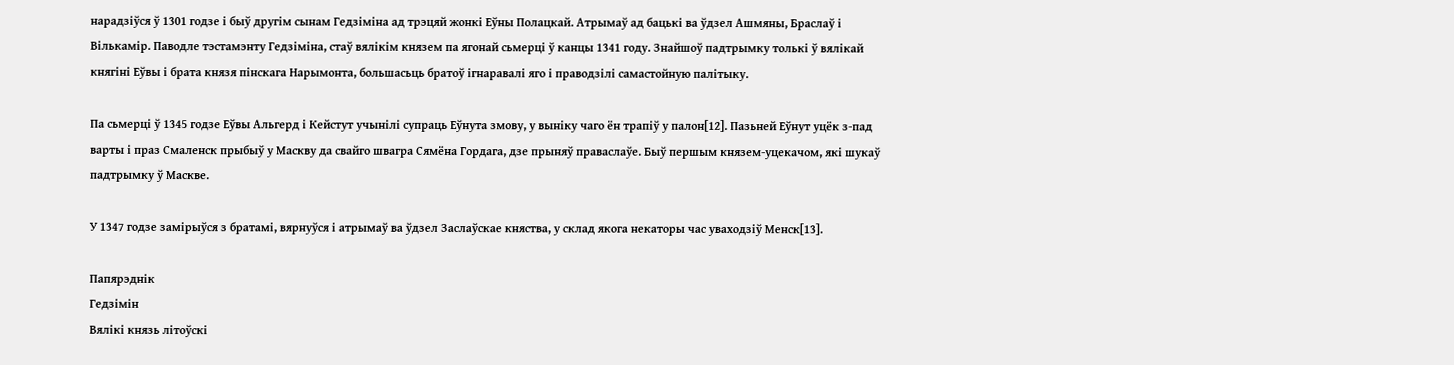нарадзіўся ў 1301 годзе і быў другім сынам Гедзіміна ад трэцяй жонкі Еўны Полацкай. Атрымаў ад бацькі ва ўдзел Ашмяны, Браслаў і Вількамір. Паводле тэстамэнту Гедзіміна, стаў вялікім князем па ягонай сьмерці ў канцы 1341 году. Знайшоў падтрымку толькі ў вялікай княгіні Еўвы і брата князя пінскага Нарымонта, большасьць братоў ігнаравалі яго і праводзілі самастойную палітыку.

Па сьмерці ў 1345 годзе Еўвы Альгерд і Кейстут учынілі супраць Еўнута змову, у выніку чаго ён трапіў у палон[12]. Пазьней Еўнут уцёк з-пад варты і праз Смаленск прыбыў у Маскву да свайго швагра Сямёна Гордага, дзе прыняў праваслаўе. Быў першым князем-уцекачом, які шукаў падтрымку ў Маскве.

У 1347 годзе замірыўся з братамі, вярнуўся і атрымаў ва ўдзел Заслаўскае княства, у склад якога некаторы час уваходзіў Менск[13].

Папярэднік
Гедзімін
Вялікі князь літоўскі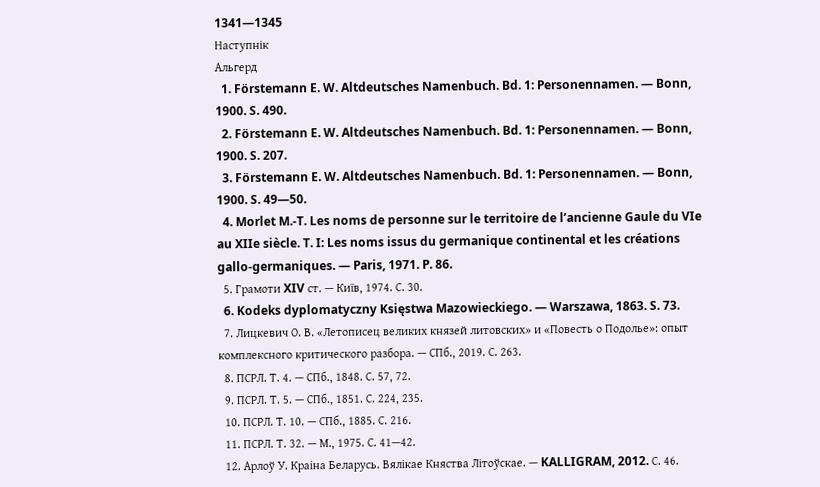1341—1345
Наступнік
Альгерд
  1. Förstemann E. W. Altdeutsches Namenbuch. Bd. 1: Personennamen. — Bonn, 1900. S. 490.
  2. Förstemann E. W. Altdeutsches Namenbuch. Bd. 1: Personennamen. — Bonn, 1900. S. 207.
  3. Förstemann E. W. Altdeutsches Namenbuch. Bd. 1: Personennamen. — Bonn, 1900. S. 49—50.
  4. Morlet M.-T. Les noms de personne sur le territoire de l’ancienne Gaule du VIe au XIIe siècle. T. I: Les noms issus du germanique continental et les créations gallo-germaniques. — Paris, 1971. P. 86.
  5. Грамоти XIV ст. — Київ, 1974. С. 30.
  6. Kodeks dyplomatyczny Księstwa Mazowieckiego. — Warszawa, 1863. S. 73.
  7. Лицкевич О. В. «Летописец великих князей литовских» и «Повесть о Подолье»: опыт комплексного критического разбора. — СПб., 2019. С. 263.
  8. ПСРЛ. Т. 4. — СПб., 1848. С. 57, 72.
  9. ПСРЛ. Т. 5. — СПб., 1851. С. 224, 235.
  10. ПСРЛ. Т. 10. — СПб., 1885. С. 216.
  11. ПСРЛ. Т. 32. — М., 1975. С. 41—42.
  12. Арлоў У. Краіна Беларусь. Вялікае Княства Літоўскае. — KALLIGRAM, 2012. С. 46.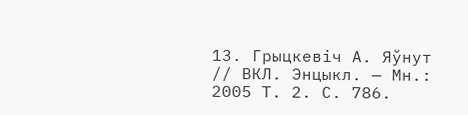13. Грыцкевіч А. Яўнут // ВКЛ. Энцыкл. — Мн.: 2005 Т. 2. С. 786.